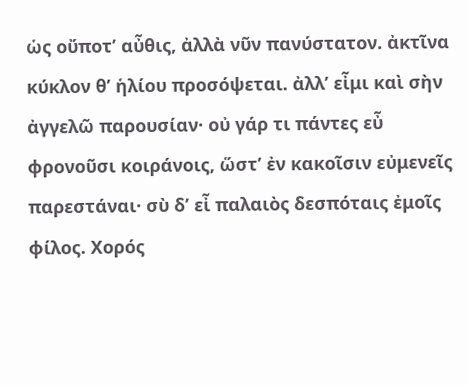ὡς οὔποτ’ αὖθις, ἀλλὰ νῦν πανύστατον. ἀκτῖνα κύκλον θ’ ἡλίου προσόψεται. ἀλλ’ εἶμι καὶ σὴν ἀγγελῶ παρουσίαν· οὐ γάρ τι πάντες εὖ φρονοῦσι κοιράνοις, ὥστ’ ἐν κακοῖσιν εὐμενεῖς παρεστάναι· σὺ δ’ εἶ παλαιὸς δεσπόταις ἐμοῖς φίλος. Χορός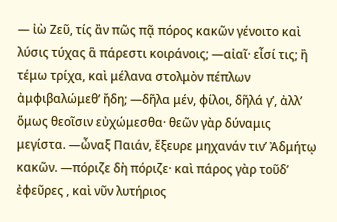— ἰὼ Ζεῦ, τίς ἂν πῶς πᾷ πόρος κακῶν γένοιτο καὶ λύσις τύχας ἃ πάρεστι κοιράνοις; —αἰαῖ· εἶσί τις; ἢ τέμω τρίχα, καὶ μέλανα στολμὸν πέπλων ἀμφιβαλώμεθ’ ἤδη; —δῆλα μέν, φίλοι, δῆλά γʼ, ἀλλ’ ὅμως θεοῖσιν εὐχώμεσθα· θεῶν γὰρ δύναμις μεγίστα. —ὦναξ Παιάν, ἔξευρε μηχανάν τιν’ Ἀδμήτῳ κακῶν. —πόριζε δὴ πόριζε· καὶ πάρος γὰρ τοῦδ’ ἐφεῦρες , καὶ νῦν λυτήριος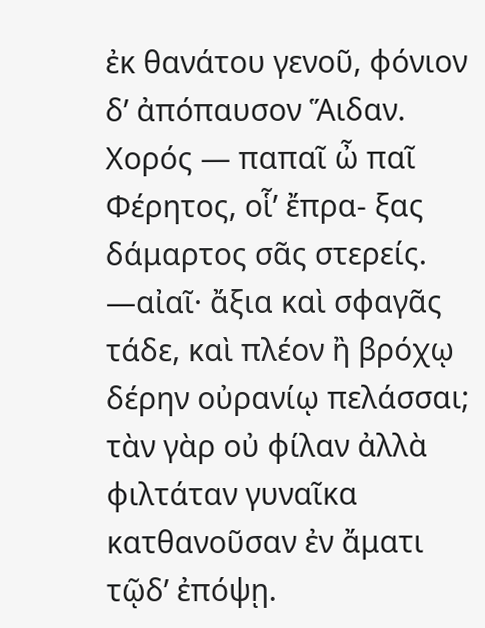ἐκ θανάτου γενοῦ, φόνιον δ’ ἀπόπαυσον Ἅιδαν. Χορός — παπαῖ ὦ παῖ Φέρητος, οἷ’ ἔπρα- ξας δάμαρτος σᾶς στερείς. —αἰαῖ· ἄξια καὶ σφαγᾶς τάδε, καὶ πλέον ἢ βρόχῳ δέρην οὐρανίῳ πελάσσαι; τὰν γὰρ οὐ φίλαν ἀλλὰ φιλτάταν γυναῖκα κατθανοῦσαν ἐν ἄματι τῷδ’ ἐπόψῃ.